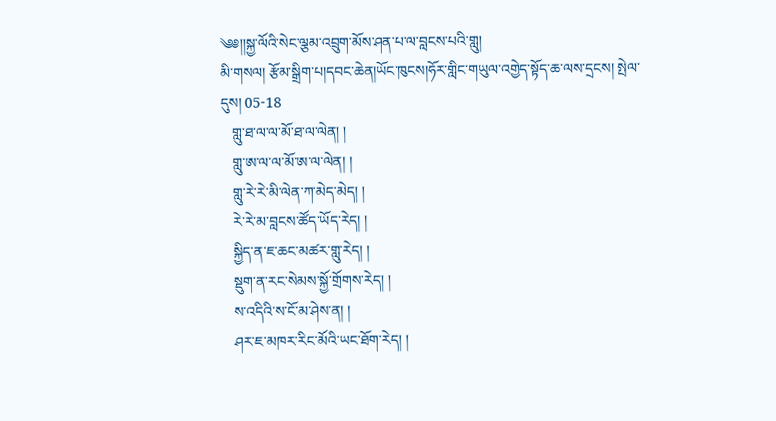༄༅།།སྐྱ་ལོའི་སེང་ལྕམ་འབྲུག་མོས་ཤན་པ་ལ་བླངས་པའི་གླུ།
མི་གསལ། རྩོམ་སྒྲིག་པ།དབང་ཆེན།ཡོང་ཁུངས།ཧོར་གླིང་གཡུལ་འགྱེད་སྟོད་ཆ་ལས་དྲངས། སྤེལ་དུས། 05-18
   གླུ་ཐ་ལ་ལ་མོ་ཐ་ལ་ལེན། །
   གླུ་ཨ་ལ་ལ་མོ་ཨ་ལ་ལེན། །
   གླུ་རེ་རེ་མི་ལེན་ཀ་མེད་མེད། །
   རེ་རེ་མ་བླངས་ཚོད་ཡོད་རེད། །
   སྐྱིད་ན་ཇ་ཆང་མཚར་གླུ་རེད། །
   སྡུག་ན་རང་སེམས་སྐྱོ་གྲོགས་རེད། །
   ས་འདིའི་ས་ངོ་མ་ཤེས་ན། །
   ཤར་ཇ་མཁར་རིང་མོའི་ཡང་ཐོག་རེད། །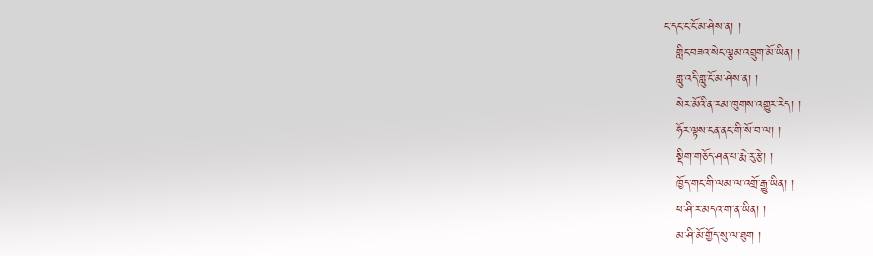ང་དང་ང་ངོ་མ་ཤེས་ན། །
   གླིང་བཟའ་སེང་ལྕམ་འབྲུག་མོ་ཡིན། །
   གླུ་འདི་གླུ་ངོ་མ་ཤེས་ན། །
   སེར་མོའི་ན་རམ་ཁུགས་འགྱུར་རེད། །
   ཧོར་ལྟས་ངན་ནང་གི་སོ་བ་ལ། །
   སྡིག་གཅོད་ཤན་པ་རྨེ་རུ་རྩེ། །
   ཁྱོད་གང་གི་ལམ་ལ་འགྲོ་རྒྱུ་ཡིན། །
   ཕ་ཤི་ར་མདའ་ག་ན་ཡིན། །
   མ་ཤི་མོ་གྱོད་སུ་ལ་ཐུག །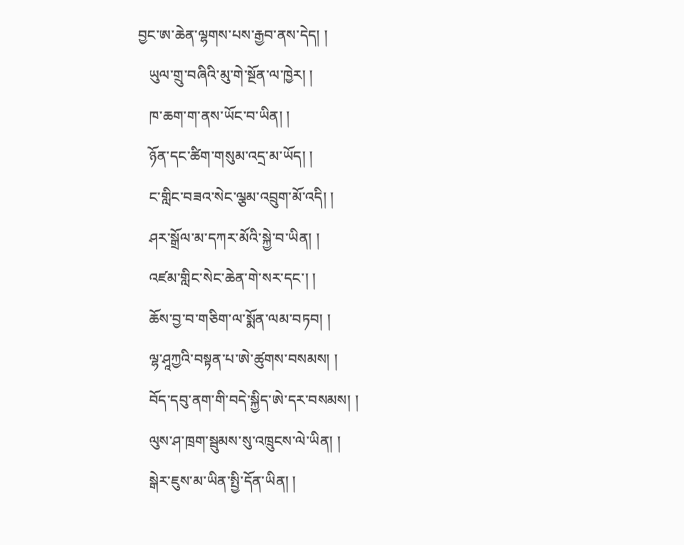བྱང་ཨ་ཆེན་ལྷགས་པས་རྒྱབ་ནས་དེད། །
   ཡུལ་གྲུ་བཞིའི་མུ་གེ་སྔོན་ལ་ཁྱེར། །
   ཁ་ཆག་ག་ནས་ཡོང་བ་ཡིན། །
   ཉོན་དང་ཚིག་གསུམ་འདྲ་མ་ཡོད། །
   ང་གླིང་བཟའ་སེང་ལྕམ་འབྲུག་མོ་འདི། །
   ཤར་སྒྲོལ་མ་དཀར་མོའི་སྐྱེ་བ་ཡིན། །
   འཛམ་གླིང་སེང་ཆེན་གེ་སར་དང་། །
   ཆོས་བྱ་བ་གཅིག་ལ་སྨོན་ལམ་བཏབ། །
   ལྷ་ཤཱཀྱའི་བསྟན་པ་ཨེ་ཚུགས་བསམས། །
   བོད་དབུ་ནག་གི་བདེ་སྐྱིད་ཨེ་དར་བསམས། །
   ལུས་ཤ་ཁྲག་སྦུམས་སུ་འཁྲུངས་ལེ་ཡིན། །
   སྒེར་ཇུས་མ་ཡིན་སྤྱི་དོན་ཡིན། །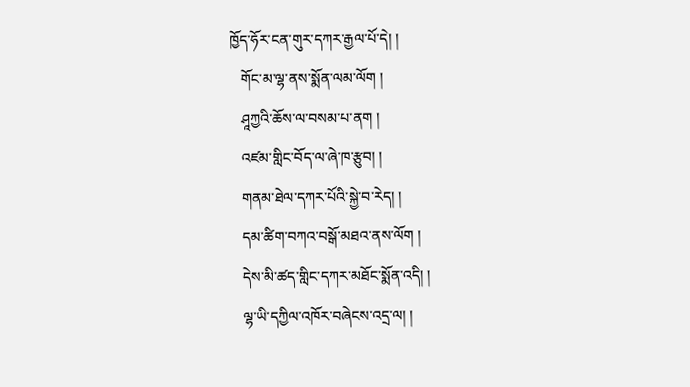ཁྱོད་ཧོར་ངན་གུར་དཀར་རྒྱལ་པོ་དེ། །
   གོང་མ་ལྷ་ནས་སྨོན་ལམ་ལོག །
   ཤཱཀྱའི་ཆོས་ལ་བསམ་པ་ནག །
   འཛམ་གླིང་བོད་ལ་ཞེ་ཁ་རྩུབ། །
   གནམ་ཐེལ་དཀར་པོའི་སྐྱེ་བ་རེད། །
   དམ་ཚིག་བཀའ་བསྒོ་མཐའ་ནས་ལོག །
   དེས་མི་ཚད་གླིང་དཀར་མཐོང་སྨོན་འདི། །
   ལྷ་ཡི་དཀྱིལ་འཁོར་བཞེངས་འདྲ་ལ། །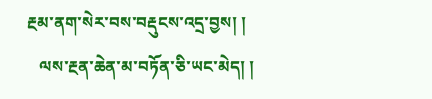རྔམ་ནག་སེར་བས་བརྡུངས་འདྲ་བྱས། །
   ལས་རྔན་ཆེན་མ་བཏོན་ཅི་ཡང་མེད། །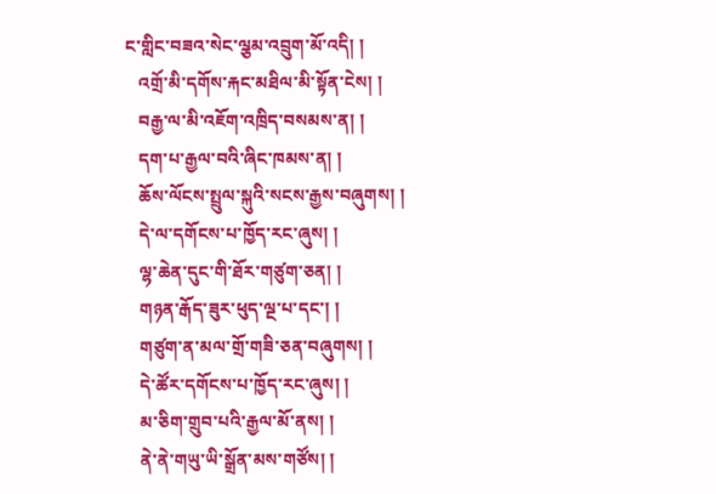ང་གླིང་བཟའ་སེང་ལྕམ་འབྲུག་མོ་འདི། །
   འགྲོ་མི་དགོས་རྐང་མཐིལ་མི་སྟོན་ངེས། །
   བརྒྱ་ལ་མི་འཇོག་འཁྲིད་བསམས་ན། །
   དག་པ་རྒྱལ་བའི་ཞིང་ཁམས་ན། །
   ཆོས་ལོངས་སྤྲུལ་སྐུའི་སངས་རྒྱས་བཞུགས། །
   དེ་ལ་དགོངས་པ་ཁྱོད་རང་ཞུས། །
   ལྷ་ཆེན་དུང་གི་ཐོར་གཙུག་ཅན། །
   གཉན་རྒོད་ཟུར་ཕུད་ལྔ་པ་དང་། །
   གཙུག་ན་མལ་གྲོ་གཟི་ཅན་བཞུགས། །
   དེ་ཚོར་དགོངས་པ་ཁྱོད་རང་ཞུས། །
   མ་ཅིག་གྲུབ་པའི་རྒྱལ་མོ་ནས། །
   ནེ་ནེ་གཡུ་ཡི་སྒྲོན་མས་གཙོས། །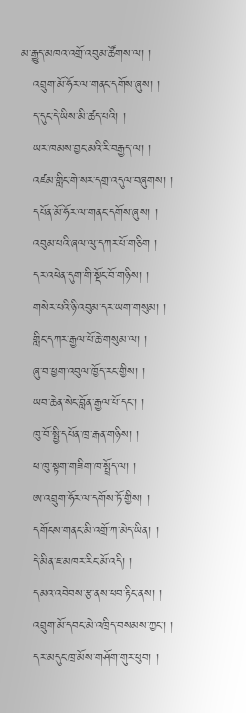མ་རྒྱུད་མཁའ་འགྲོ་འབུམ་ཚོགས་ལ། །
   འབྲུག་མོ་ཧོར་ལ་གནང་དགོས་ཞུས། །
   ད་དུང་དེ་ཡིས་མི་ཚད་པའི། །
   ཡར་ཁམས་བྱང་མའི་རི་བརྒྱད་ལ། །
   འཛམ་གླིང་གེ་སར་དགྲ་འདུལ་བཞུགས། །
   དཔོན་མོ་ཧོར་ལ་གནང་དགོས་ཞུས། །
   འབུམ་པའི་ཞལ་ལུ་དཀར་པོ་གཅིག །
   དར་འཕེན་དུག་གི་སྡོང་བོ་གཉིས། །
   གསེར་པའི་ཉི་འབུམ་དར་ཡག་གསུམ། །
   གླིང་དཀར་རྒྱལ་པོ་ཆེ་གསུམ་ལ། །
   ཞུ་བ་ཕྱག་འབུལ་ཁྱོད་རང་གྱིས། །
   ཡབ་ཆེན་སེང་བློན་རྒྱལ་པོ་དང་། །
   ཁུ་བོ་སྤྱི་དཔོན་ཁྲ་རྒན་གཉིས། །
   ཕ་ཁུ་སྟག་གཟིག་ཁ་སྤྲོད་ལ། །
   ཨ་འབྲུག་ཧོར་ལ་དགོས་ཏོ་གྱིས། །
   དགོངས་གནང་མི་འགྲོ་ཀ་མེད་ཡིན། །
   དེ་མིན་ཇ་མཁར་རིང་མོ་འདི། །
   དམའ་འབེབས་རྩ་ནས་ཕབ་རྟིང་ནས། །
   འབྲུག་མོ་དབང་མེ་འཁྲིད་བསམས་ཀྱང་། །
   དར་མདུང་ཁྲ་མོས་གཤོག་གུར་ཕུབ། །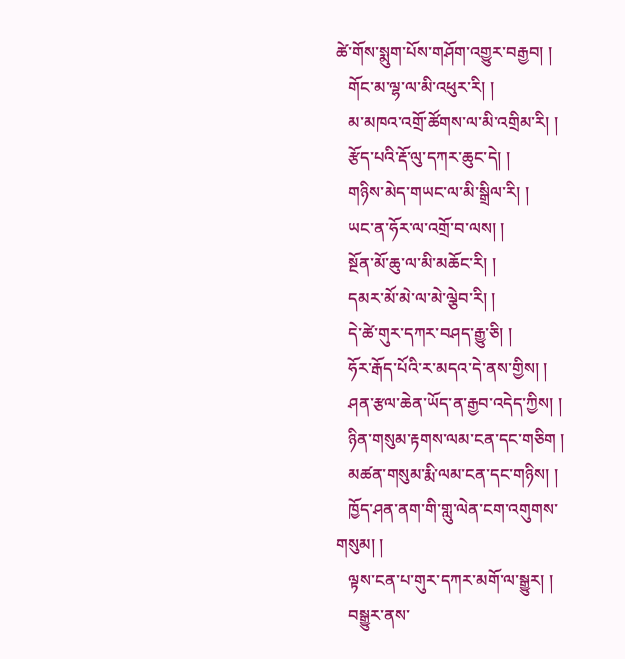ཚེ་གོས་སྨུག་པོས་གཤོག་འགྱུར་བརྒྱབ། །
   གོང་མ་ལྷ་ལ་མི་འཕུར་རི། །
   མ་མཁའ་འགྲོ་ཚོགས་ལ་མི་འགྲིམ་རི། །
   རྩོད་པའི་རྡོ་ལུ་དཀར་ཆུང་དེ། །
   གཉིས་མེད་གཡང་ལ་མི་སྒྲིལ་རི། །
   ཡང་ན་ཧོར་ལ་འགྲོ་བ་ལས། །
   སྔོན་མོ་ཆུ་ལ་མི་མཆོང་རི། །
   དམར་མོ་མེ་ལ་མེ་ལྕེབ་རི། །
   དེ་ཚེ་གུར་དཀར་བཤད་རྒྱུ་ཅི། །
   ཧོར་རྒོད་པོའི་ར་མདའ་དེ་ནས་གྱིས། །
   ཤན་རྩལ་ཆེན་ཡོད་ན་རྒྱབ་འདེད་ཀྱིས། །
   ཉིན་གསུམ་རྟགས་ལམ་ངན་དང་གཅིག །
   མཚན་གསུམ་རྨི་ལམ་ངན་དང་གཉིས། །
   ཁྱོད་ཤན་ནག་གི་གླུ་ལེན་ངག་འགུགས་གསུམ། །
   ལྟས་ངན་པ་གུར་དཀར་མགོ་ལ་སྒྱུར། །
   བསྒྱུར་ནས་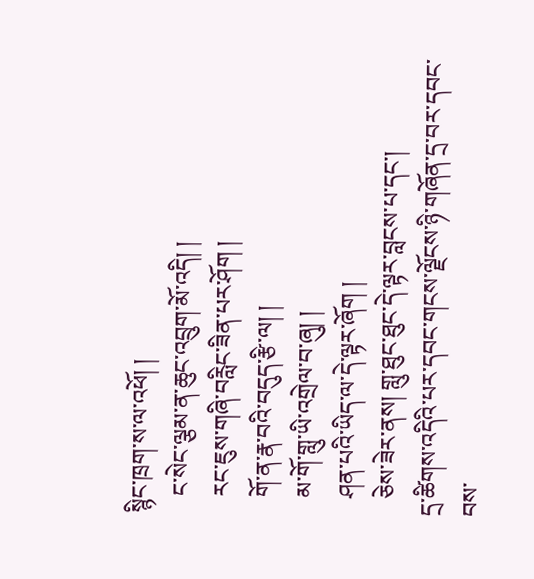སྙིང་ཁྲག་ས་ལ་འཕོ། །
   ང་སེང་ལྕམ་ན་ཆུང་འབྲུག་མོ་འདི། །
   རང་ཇུས་གཞི་བརླིང་ཟིན་པར་ཤོག །
   གོ་ན་རྣ་བའི་བདུད་རྩི་ལ། །
   མ་གོ་གླུ་ཡི་འགྲེལ་བ་ཞུ། །
   ཤན་པའི་ཡིད་ལ་དེ་ལྟར་ཞོག །
   ཅེས་ཟེར་ནས། གླུ་ཐུང་ཐུང་དེ་ལྟར་བླངས་པ་དང་།
དྲ་ཚིགས་འདིའི་པར་དབང་གངས་ལྗོངས་ཉི་གཞོན་དྲ་བར་དབང་བས་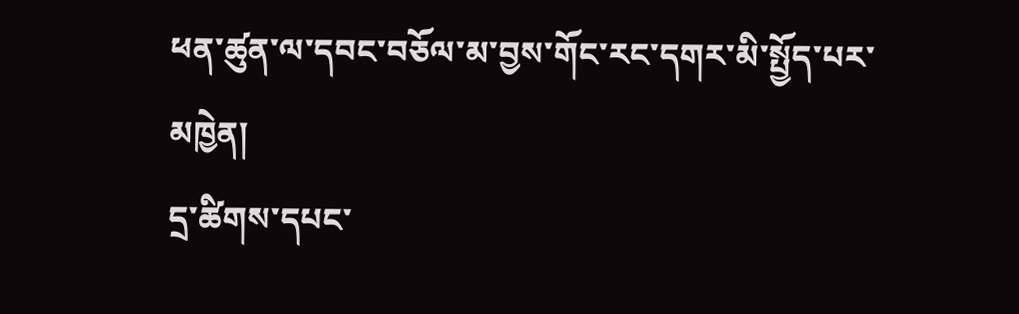ཕན་ཚུན་ལ་དབང་བཅོལ་མ་བྱས་གོང་རང་དགར་མི་སྤྱོད་པར་མཁྱེན།
དྲ་ཚིགས་དཔང་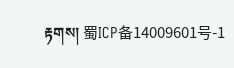རྟགས། 蜀ICP备14009601号-1